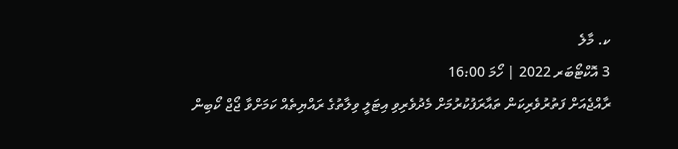ކ. މާލެ
3 އޮކްޓޯބަރ 2022 | ހޯމަ 16:00
ރާއްޖެއަށް ފަތުރުވެރިކަން ތައާރަފުކުރުމަށް މެދުވެރިވި އިޓަލީ ވިލާތުގެ ރައްޔިތެއް ކަމަށްވާ ޖޯޖް ކޯބިން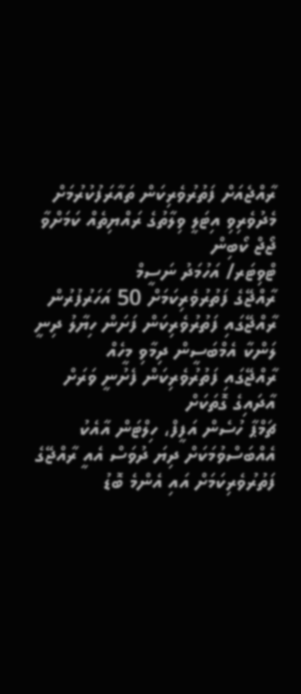ރާއްޖެއަށް ފަތުރުވެރިކަން ތައާރަފުކުރުމަށް މެދުވެރިވި އިޓަލީ ވިލާތުގެ ރައްޔިތެއް ކަމަށްވާ ޖޯޖް ކޯބިން
ޓްވިޓަރ/ އަހުމަދު ނަސީމް
ރާއްޖޭގެ ފަތުރުވެރިކަމަށް 50 އަހަރުފުރުން
ރާއްޖޭގައި ފަތުރުވެރިކަން ފަށަން ހިޔާލު ދިނީ ލަންކާ އެމްބަސީން ދިމާވި މީހެއް
ރާއްޖޭގައި ފަތުރުވެރިކަން ފެށުނީ ވަރަށް އާދައިގެ ގޮތަކަށް
ޗަމްޕާ ހުސެން އަފީފް، ހިލްޓަން އާއެކު އެއްބަސްވުމަކަށް ދިޔަ ދުވަސް އެއީ ރާއްޖޭގެ ފަތުރުވެރިކަމަށް އައި އެންމެ ބޮޑު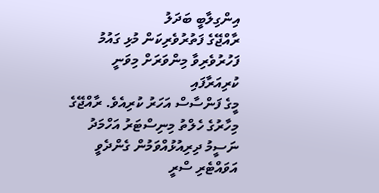އިންގިލާބީ ބަދަލު
ރާއްޖޭގެ ފަތުރުވެރިކަން މުޅި ގައުމު ފަހުރުވެރިވާ މިންވަރަށް މިވަނީ ކުރިއަރާފައި
މީގެ ފަންސާސް އަހަރު ކުރިއެވެ. ރާއްޖޭގެ މިހާރުގެ ހެލްތު މިނިސްޓަރު އަހްމަދު ނަސީމު ދިރިއުޅުއްވަމުން ގެންދެވީ އަވައްޓެރި ސްރީ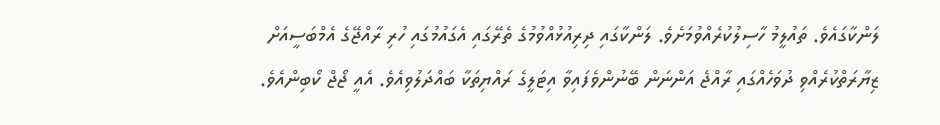ލަންކާގައެވެ. ތައުލީމު ހާސިލުކުރެއްވުމަށެވެ. ލަންކާގައި ދިރިއުޅުއްވުމުގެ ތެރޭގައި އެގައުމުގައި ހުރި ރާއްޖޭގެ އެމްބަސީއަށް ޒިޔާރަތްކުރެއްވި ދުވަހެއްގައި ރާއްޖެ އަންނަން ބޭނުންވެފައިވާ އިޓަލީގެ ރައްޔިތަކާ ބައްދަލުވިއެވެ. އެއީ ޖޯޖް ކޯބިންއެވެ.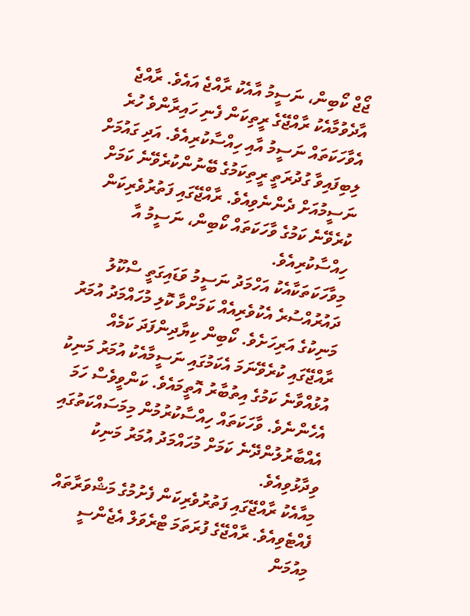ޖޯޖް ކޯބިން، ނަސީމު އާއެކު ރާއްޖެ އައެވެ. ރާއްޖެ އާދެވުމާއެކު ރާއްޖޭގެ ރީތިކަން ފެނި ހައިރާންވެ ހުރެ އެވާހަކަތައް ނަސީމު އާއި ހިއްސާކުރިއެވެ. އަދި ގައުމަށް ލިބިފައިވާ ގުދުރަތީ ރީތިކަމުގެ ބޭނުންކުރެވޭނެ ކަމަށް ނަސީމުއަށް ދެންނެވިއެވެ. ރާއްޖޭގައި ފަތުރުވެރިކަން ކުރެވޭނެ ކަމުގެ ވާހަކަތައް ކޯބިން، ނަސީމު އާ ހިއްސާކުރިއެވެ.
މިވާހަކަތަކާއެކު އަހްމަދު ނަސީމު ވަޑައިގަތީ ސްކޫލު ދައުރުއްސުރެ އެކުވެރިއެއް ކަމަށްވާ ކޮލި މުހައްމަދު އުމަރު މަނިކުގެ އަރިހަށެވެ. ކޯބިން ކިޔާދިންފަދަ ކަމެއް ރާއްޖޭގައި ކުރެވޭނަމަ އެކަމުގައި ނަސީމާއެކު އުމަރު މަނިކު އުޅުއްވާނެ ކަމުގެ އިތުބާރު އޮތީމައެވެ. ކަންވީވެސް ހަމަ އެހެންނެވެ. ވާހަކަތައް ހިއްސާކުރުމުން މިމަސައްކަތުގައި އެއްބާރުލުންދޭނެ ކަމަށް މުހައްމަދު އުމަރު މަނިކު ވިދާޅުވިއެވެ.
މިއާއެކު ރާއްޖޭގައި ފަތުރުވެރިކަން ފެށުމުގެ މަޝްވަރާތައް ފެއްޓެވިއެވެ. ރާއްޖޭގެ ފުރަތަމަ ޓްރެވަލް އެޖެންސީ މިއުމަން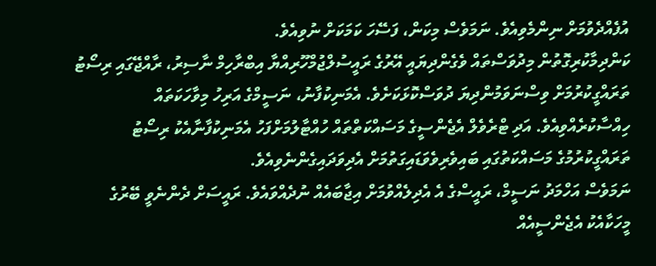އުފެއްދެވުމަށް ނިންމެވިއެވެ. ނަމަވެސް މިކަން، ފަސޭހަ ކަމަކަށް ނުވިއެވެ.
ކަންދިމާކުރިގޮތުން މިދުވަސްތައް ވެގެންދިޔައީ އޭރުގެ ރައީސުލްޖުމްހޫރިއްޔާ އިބްރާހިމް ނާސިރު، ރާއްޖޭގައި ރިސޯޓު ތަރައްގީކުރުމަށް ވިސްނަވަމުންދިޔަ ދުވަސްކޮޅަކަށެވެ. އެމަނިކުފާނު، ނަސީމްގެ އަރިހު މިވާހަކަތައް ހިއްސާކުރެއްވިއެވެ. އަދި ޓްރެވެލް އެޖެންސީގެ މަސައްކަތްތައް ހުއްޓާލުމަށްފަހު އެމަނިކުފާނާއެކު ރިސޯޓު ތަރައްގީކުރުމުގެ މަސައްކަތުގައި ބައިވެރިވެވަޑައިގަތުމަށް އެދިވަދައިގެންނެވިއެވެ.
ނަމަވެސް އަހްމަދު ނަސީމް، ރައީސްގެ އެ އެދިލެއްވުމަށް އިޖާބައެއް ނުދެއްވައެވެ. ރައީސަށް ދެންނެވީ ބޭރުގެ މީހަކާއެކު އެޖެންސީއެއް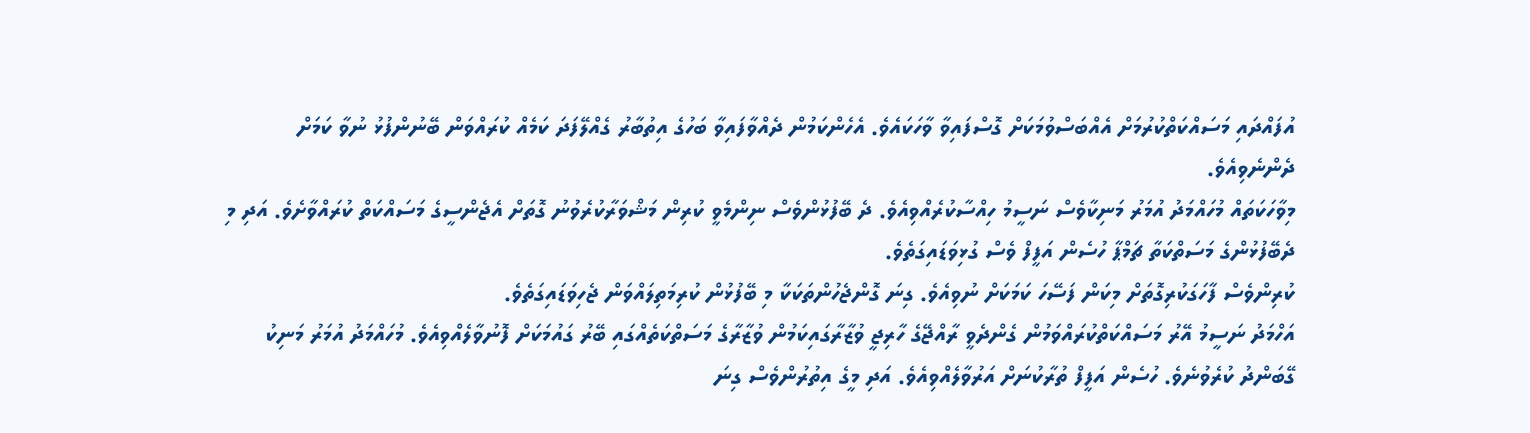އުފައްދައި މަސައްކަތްކުރުމަށް އެއްބަސްވުމަކަށް ގޮސްފައިވާ ވާހަކައެވެ. އެހެންކަމުން ދެއްވާފައިވާ ބަހުގެ އިތުބާރު ގެއްލޭފަދަ ކަމެއް ކުރައްވަން ބޭނުންފުޅު ނުވާ ކަމަށް ދެންނެވިއެވެ.
މިވާހަކަތައް މުހައްމަދު އުމަރު މަނިކާވެސް ނަސީމު ހިއްސާކުރެއްވިއެވެ. ދެ ބޭފުޅުންވެސް ނިންމެވީ ކުރިން މަޝްވަރާކުރެވުނު ގޮތަށް އެޖެންސީގެ މަސައްކަތް ކުރައްވާށެވެ. އަދި މި ދެބޭފުޅުންގެ މަސަތްކަތާ ޗަމްޕާ ހުސެން އަފީފް ވެސް ގުޅިވަޑައިގަތެވެ.
ކުރިންވެސް ފާހަގަކުރިގޮތަށް މިކަން ފަސޭހަ ކަމަކަށް ނުވިއެވެ. ގިނަ ގޮންޖެހުންތަކަކާ މި ބޭފުޅުން ކުރިމަތިލައްވަން ޖެހިވަޑައިގަތެވެ.
އަހްމަދު ނަސީމު އޭރު މަސައްކަތްކުރައްވަމުން ގެންދެވީ ރާއްޖޭގެ ހާރިޖީ ވުޒާރާގައިކަމުން ވުޒާރާގެ މަސަތްކަތެއްގައި ބޭރު ގައުމަކަށް ފޮނުވާލެއްވިއެވެ. މުހައްމަދު އުމަރު މަނިކު ގޭބަންދު ކުރެވުނެވެ. ހުސެން އަފީފް ތުރާކުނަށް އަރުވާލެއްވިއެވެ. އަދި މީގެ އިތުރުންވެސް ގިނަ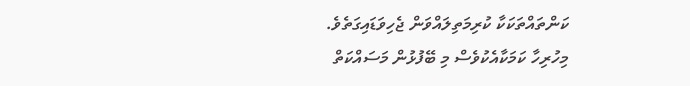ކަންތައްތަކަކާ ކުރިމަތިލައްވަން ޖެހިވަޑައިގަތެވެ.
މިހުރިހާ ކަމަކާއެކުވެސް މި ބޭފުޅުން މަސައްކަތް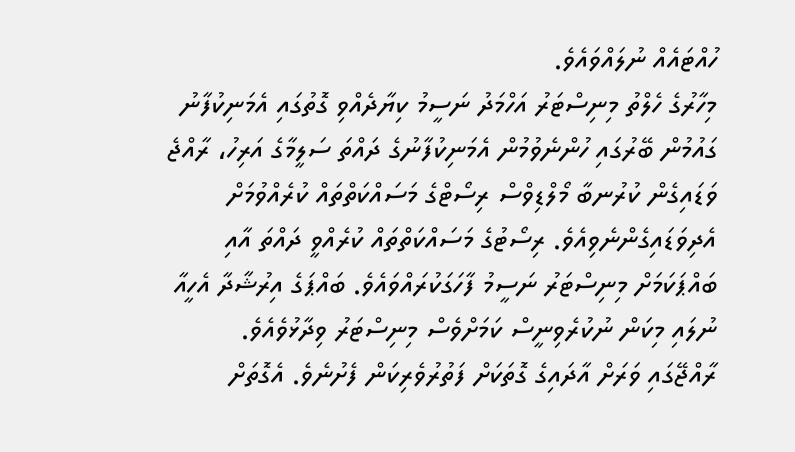ހުއްޓައެއް ނުލައްވައެވެ.
މިހާރުގެ ހެލްތު މިނިސްޓަރު އަހްމަދު ނަސީމު ކިޔާދެއްވި ގޮތުގައި އެމަނިކުފާނު ގައުމުން ބޭރުގައި ހުންނެވުމުން އެމަނިކުފާނުގެ ދައްތަ ސަލީމާގެ އަރިހު، ރާއްޖެ ވަޑައިގެން ކުރުނބާ މޯލްޑިވްސް ރިސޯޓްގެ މަސައްކަތްތައް ކުރެއްވުމަށް އެދިވަޑައިގެންނެވިއެވެ. ރިސޯޓުގެ މަސައްކަތްތައް ކުރެއްވީ ދައްތަ އާއި ބައްޕަކަމަށް މިނިސްޓަރު ނަސީމު ފާހަގަކުރައްވައެވެ. ބައްޕަގެ އިރުޝާދާ އެހީއާ ނުލައި މިކަން ނުކުރެވިނީސް ކަމަށްވެސް މިނިސްޓަރު ވިދާޅުވެއެވެ.
ރާއްޖޭގައި ވަރަށް އާދައިގެ ގޮތަކަށް ފަތުރުވެރިކަން ފެށުނެވެ. އެގޮތަށް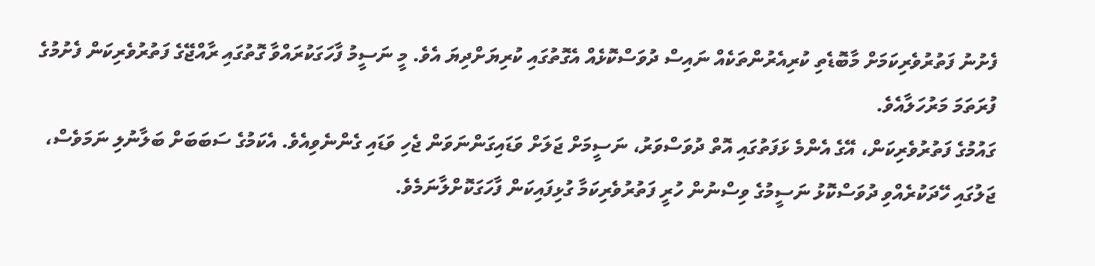ފެށުނު ފަތުރުވެރިކަމަށް މާބޮޑެތި ކުރިއެރުންތަކެއް ނައިސް ދުވަސްކޮޅެއް އެގޮތުގައި ކުރިޔަށްދިޔަ އެވެ. މީ ނަސީމު ފާހަގަކުރައްވާ ގޮތުގައި ރާއްޖޭގެ ފަތުރުވެރިކަން ފެށުމުގެ ފުރަތަމަ މަރުހަލާއެވެ.
ގައުމުގެ ފަތުރުވެރިކަން، އޭގެ އެންމެ ޅަފަތުގައި އޮތް ދުވަސްވަރު، ނަސީމަށް ޖަލަށް ވަޑައިގަންނަވަން ޖެހި ވަޑައި ގެންނެވިއެވެ. އެކަމުގެ ސަބަބަށް ބަލާނުލި ނަމަވެސް، ޖަލުގައި ހޭދަކުރެއްވި ދުވަސްކޮޅު ނަސީމުގެ ވިސްނުން ހުރީ ފަތުރުވެރިކަމާ ގުޅިފައިކަން ފާހަގަކޮށްލާނަމެވެ.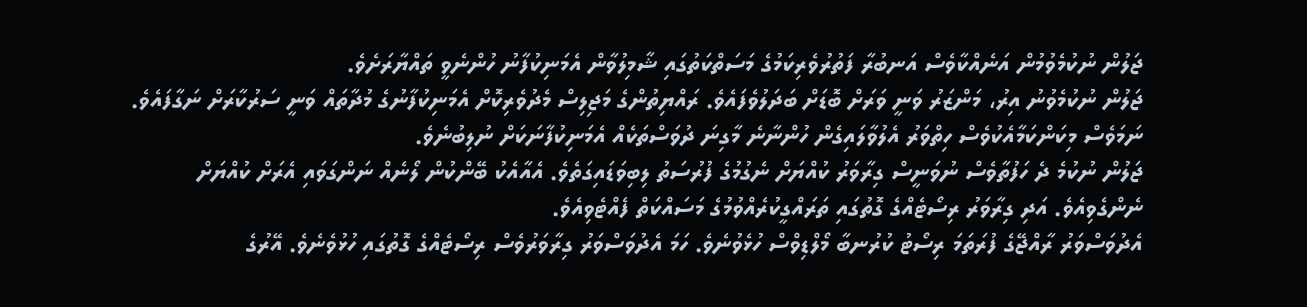ޖަލުން ނުކުމެވުމުން އަނެއްކާވެސް އަނބުރާ ފަތުރުވެރިކަމުގެ މަސަތްކަތުގައި ޝާމިލުވާން އެމަނިކުފާނު ހުންނެވީ ތައްޔާރަށެވެ.
ޖަލުން ނުކުމެވުނު އިރު، މަންޒަރު ވަނީ ވަރަށް ބޮޑަށް ބަދަލުވެފައެވެ. ރައްޔިތުންގެ މަޖިލިސް މެދުވެރިކޮށް އެމަނިކުފާނުގެ މުދާތައް ވަނީ ސަރުކާރަށް ނަގާފައެވެ. ނަމަވެސް މިކަންކަމާއެކުވެސް ހިތްވަރު އެލުވާލައިގެން ހުންނާނެ މާގިނަ ދުވަސްތަކެއް އެމަނިކުފާނަކަށް ނުލިބުނެވެ.
ޖަލުން ނުކުމެ ދެ ހަފުތާވެސް ނުވަނީސް ގިރާވަރު ކުއްޔަށް ނެގުމުގެ ފުރުސަތު ލިބިވަޑައިގަތެވެ. އެއާއެކު ބޭންކުން ލޯނެއް ނަންގަވައި އެރަށް ކުއްޔަށް ނެންގެވިއެވެ. އަދި ގިރާވަރު ރިސޯޓެއްގެ ގޮތުގައި ތަރައްގީކުރެއްވުމުގެ މަސައްކަތް ފެއްޓެވިއެވެ.
އެދުވަސްވަރު ރާއްޖޭގެ ފުރަތަމަ ރިސޯޓު ކުރުނބާ މޯލްޑިވްސް ހުޅެވުނެވެ. ހަމަ އެދުވަސްވަރު ގިރާވަރުވެސް ރިސޯޓެއްގެ ގޮތުގައި ހުޅުވެނެވެ. އޭރުގެ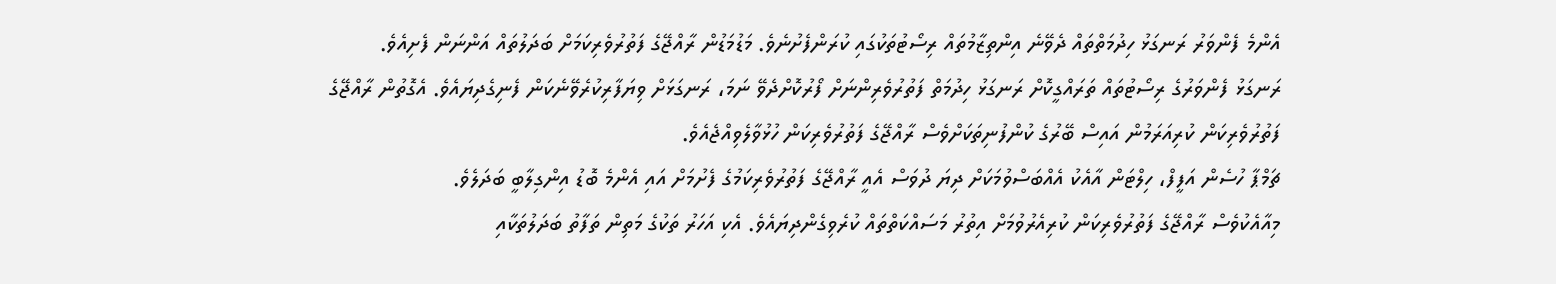އެންމެ ފެންވަރު ރަނގަޅު ހިދުމަތްތައް ދެވޭނެ އިންތިޒާމުތައް ރިސޯޓުތަކުގައި ކުރަންފެށުނެވެ. މަޑުމަޑުން ރާއްޖޭގެ ފަތުރުވެރިކަމަށް ބަދަލުތައް އަންނަން ފެށިއެވެ.
ރަނގަޅު ފެންވަރުގެ ރިސޯޓުތައް ތަރައްގީކޮށް ރަނގަޅު ހިދުމަތް ފަތުރުވެރިންނަށް ފޯރުކޮށްދެވޭ ނަމަ، ރަނގަޅަށް ވިޔަފާރިކުރެވޭނެކަން ފެނިގެދިޔައެވެ. އެގޮތުން ރާއްޖޭގެ ފަތުރުވެރިކަން ކުރިއަރަމުން އައިސް ބޭރުގެ ކުންފުނިތަކަށްވެސް ރާއްޖޭގެ ފަތުރުވެރިކަން ހުޅުވާލެވިއްޖެއެވެ.
ޗަމްޕާ ހުސެން އަފީފް، ހިލްޓަން އާއެކު އެއްބަސްވުމަކަށް ދިޔަ ދުވަސް އެއީ ރާއްޖޭގެ ފަތުރުވެރިކަމުގެ ފެށުމަށް އައި އެންމެ ބޮޑު އިންގިލާބީ ބަދަލެވެ.
މިއާއެކުވެސް ރާއްޖޭގެ ފަތުރުވެރިކަން ކުރިއެރުވުމަށް އިތުރު މަސައްކަތްތައް ކުރެވިގެންދިޔައެވެ. އެކި އަހަރު ތަކުގެ މަތިން ތަފާތު ބަދަލުތަކާއި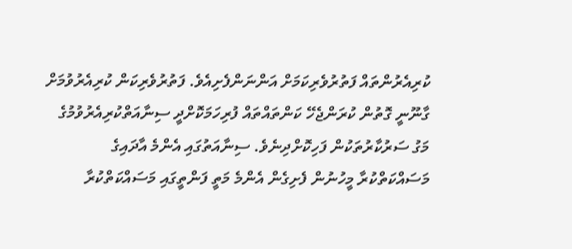ކުރިއެރުންތައް ފަތުރުވެރިކަމަށް އަންނަންފެށިއެވެ. ފަތުރުވެރިކަން ކުރިއެރުވުމަށް ގާނޫނީ ގޮތުން ކުރަންޖެހޭ ކަންތައްތައް ފުރިހަމަކޮށްދީ ސިނާއަތްކުރިއެރުވުމުގެ މަގު ސަރުކާރުތަކުން ފަހިކޮށްދިނެވެ. ސިނާއަތުގައި އެންމެ އާދައިގެ މަސައްކަތްކުރާ މީހުނުން ފެށިގެން އެންމެ މަތީ ފަންތީގައި މަސައްކަތްކުރާ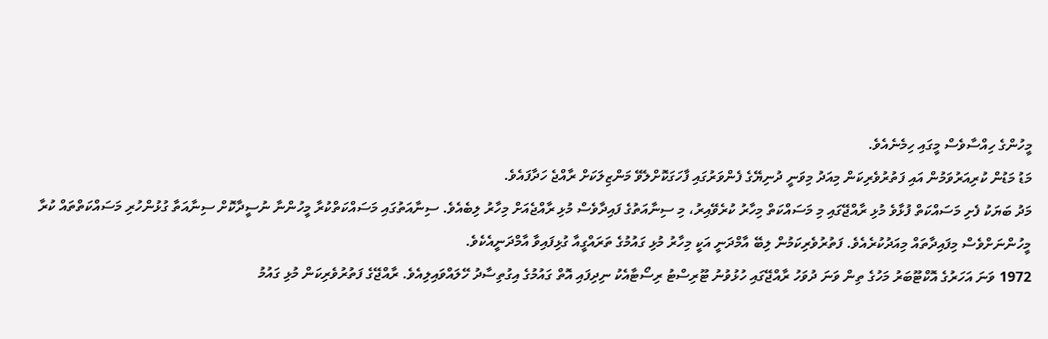މީހުންގެ ހިއްސާވެސް މީގައި ހިމެނެއެވެ.
މަޑު މަޑުން ކުރިއަރުވަމުން އައި ފަތުރުވެރިކަން މިއަދު މިވަނީ ދުނިޔޭގެ ފެންވަރުގައި ފާހަގަކޮށްލެވޭ މަންޒިލަކަށް ރާއްޖެ ހަދާފައެވެ.
މަދު ބަޔަކު ފެށި މަސައްކަތް ފުޅާވެ މުޅި ރާއްޖޭގައި މި މަސައްކަތް މިހާރު ކުރެވޭއިރު، މި ސިނާއަތުގެ ފައިދާވެސް މުޅި ރާއްޖެއަށް މިހާރު ލިބެއެވެ. ސިނާއަތުގައި މަސައްކަތްކުރާ މީހުންނާ ނުސީދާކޮށް ސިނާއަތާ ގުޅުންހުރި މަސައްކަތްތައް ކުރާ މީހުންނަށްވެސް މިފައިދާތައް މިއަދުކުރެއެވެ. ފަތުރުވެރިކަމުން ލިބޭ އާމްދަނީ އަކީ މިހާރު މުޅި ގައުމުގެ ތަރައްގީއާ ގުޅިފައިވާ އާމްދަނީއެކެވެ.
1972 ވަނަ އަހަރުގެ އޮކްޓޫބަރު މަހުގެ ތިން ވަނަ ދުވަހު ރާއްޖޭގައި ހުޅުވުނު ޓޫރިސްޓު ރިސޯޓާއެކު ނިދިފައި އޮތް ގައުމުގެ އިގުތިސާދު ހޭލައްވައިލިއެވެ. ރާއްޖޭގެ ފަތުރުވެރިކަން މުޅި ގައުމު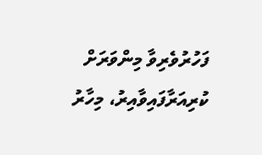ފަހުރުވެރިވާ މިންވަރަށް ކުރިއަރާފައިވާއިރު، މިހާރު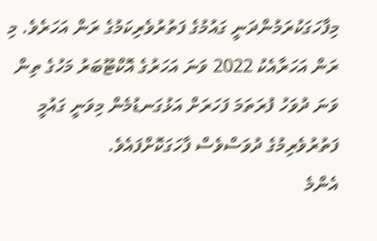މިފާހަގަކުރަމުންދަނީ ގައުމުގެ ފަތުރުވެރިކަމުގެ ރަން އަހަރެވެ. މި ރަން އަހަރާއެކު 2022 ވަނަ އަހަރުގެ އޮކްޓޫބަރު މަހުގެ ތިން ވަނަ ދުވަހު ފުރަތަމަ ފަހަރަށް އަޅުގަނޑުމެން މިވަނީ ގައުމީ ފަތުރުވެރިމުގެ ދުވަސްވެސް ފާހަގަކޮށްފައެވެ.
އެންމެ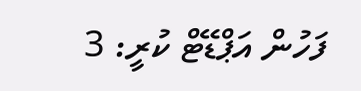ފަހުން އަޕްޑޭޓް ކުރީ: 3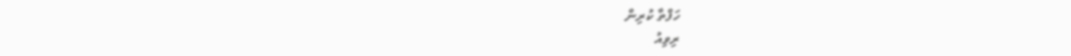ހަފްތާ ކުރިން
ރިވިއު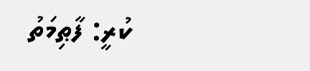ކުރީ: ފާޠިމަތު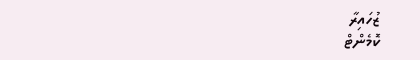ޒުހައިރާ
ކޮމެންޓް